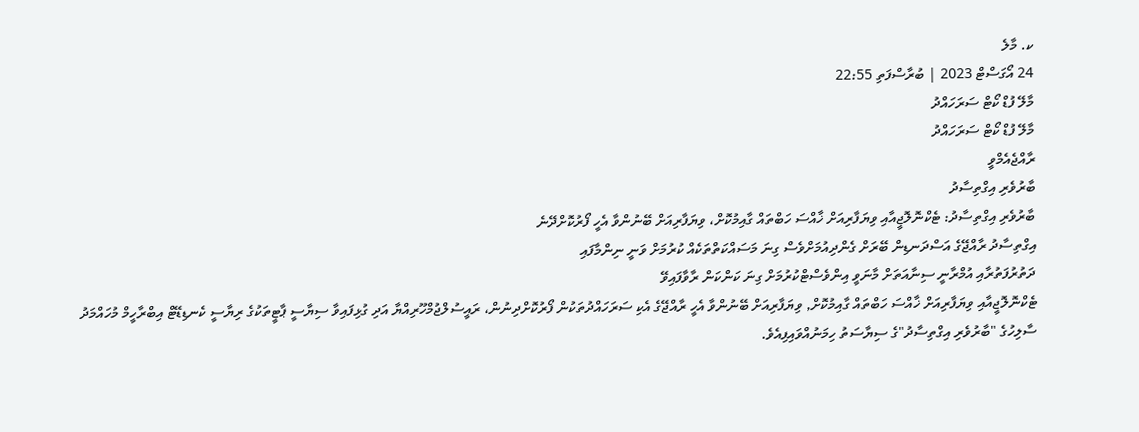ކ. މާލެ
24 އޯގަސްޓް 2023 | ބުރާސްފަތި 22:55
މާލޭ ފުޑް ކޯޓް ސަރަހައްދު
މާލޭ ފުޑް ކޯޓް ސަރަހައްދު
ރާއްޖެއެމްވީ
ބާރުވެރި އިގްތިސާދު
ބާރުވެރި އިގްތިސާދު: ޓެކްނޮލޮޖީއާއި ވިޔަފާރިއަށް ޚާއްސަ ހަބްތައް ގާއިމުކޮށް، ވިޔަފާރިއަށް ބޭނުންވާ އެހީ ފޯރުކޮށްދޭނެ
އިގްތިސާދު ރާއްޖޭގެ އަސްދަނޑިން ބޭރަށް ގެންދިއުމަށްވެސް ގިނަ މަސައްކަތްތަކެއް ކުރުމަށް ވަނީ ނިންމާފައި
ދަތުރުފަތުރާއި އުމްރާނީ ސިނާއަތަށް މާނަވީ އިންވެސްޓްކުރުމަށް ގިނަ ކަންކަން ރާވާފައިވޭ
ޓެކްނޮލޮޖީއާއި ވިޔަފާރިއަށް ޚާއްސަ ހަބްތައް ގާއިމުކޮށް, ވިޔަފާރިއަށް ބޭނުންވާ އެހީ ރާއްޖޭގެ އެކި ސަރަހައްދުތަކުން ފޯރުކޮށްދިނުން، ރައީސުލްޖުމްހޫރިއްޔާ އަދި ގުޅިފައިވާ ސިޔާސީ ޕާޓީތަކުގެ ރިޔާސީ ކެނޑިޑޭޓް އިބްރާހީމް މުހައްމަދު ސާލިހުގެ "ބާރުވެރި އިގްތިސާދު"ގެ ސިޔާސަތު ހިމަނުއްވައިފިއެވެ.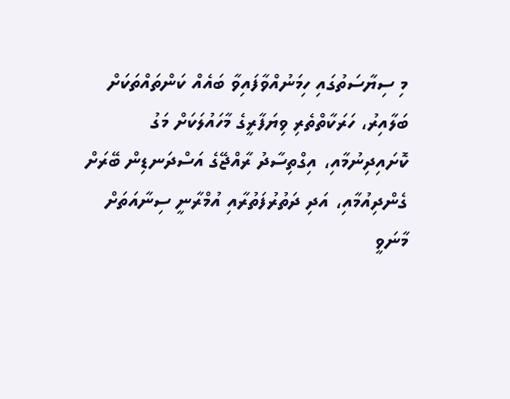މި ސިޔާސަތުގައި ހިމަނުއްވާފައިވާ ބައެއް ކަންތައްތަކަށް ބަލާއިރު، ހަރަކާތްތެރި ވިޔަފާރީގެ މާހައުލަކަށް މަގު ކޮށައިދިނުމާއި، އިގްތިސާދު ރާއްޖޭގެ އަސްދަނޑިން ބޭރަށް ގެންދިއުމާއި، އަދި ދަތުރުފަތުރާއި އުމްރާނީ ސިނާއަތަށް މާނަވީ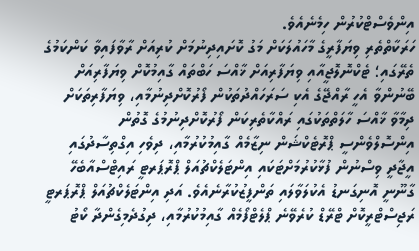އިންވެސްޓްކުރުން ހިމެނެއެވެ.
ހަރަކާތްތެރި ވިޔަފާރީގެ މާހައުލަކަށް މަގު ކޮށައިދިނުމަށް ކުރިއަށް ރާވާފައިވާ ކަންކަމުގެ ތެރޭގައި؛ ޓެކްނޮލޮޖީއާއި ވިޔަފާރިއަށް ޚާއްސަ ހަބްތައް ގާއިމުކޮށް ވިޔަފާރިއަށް ބޭނުންވާ އެހީ ރާއްޖޭގެ އެކި ސަރަހައްދުތަކުން ފޯރުކޮށްދިނުމާއި، ވިޔަފާރިތަކަށް ދިމާވާ ޚާއްސަ ހާލަތްތަކުގައި ރައްކާތެރިކަން ފޯރުކޮށްދިނުމުގެ ގޮތުން އިންސޮލްވެންސީ ޕްރޮޓެކްޝަން ނިޒާމެއް ގާއިމުކުރުމާއި، ދިވެހި އިގްތިސާދުގައި އީޖާދީ ވިސްނުން ފުޅާކުރުމަށްޓަކައި އިންޓަލެކްޗުއަލް ޕްރޮޕަރޓީ ރައިޓްސްއާބެހޭ ގާނޫނީ އޮނިގަނޑު އެކުލަވާލައި ތަންފީޒުކުރާނެއެވެ. އަދި އިންޓަލެކްޗުއަލް ޕްރޮޕަރޓީ ރަޖިސްޓްރީކޮށް ޓްރޭޑް ކުރެވޭނެ ޕްލެޓްފޯމެއް ގާއިމުކުރުމާއި، ދިގުދެމިގެންދާ ކޯޓު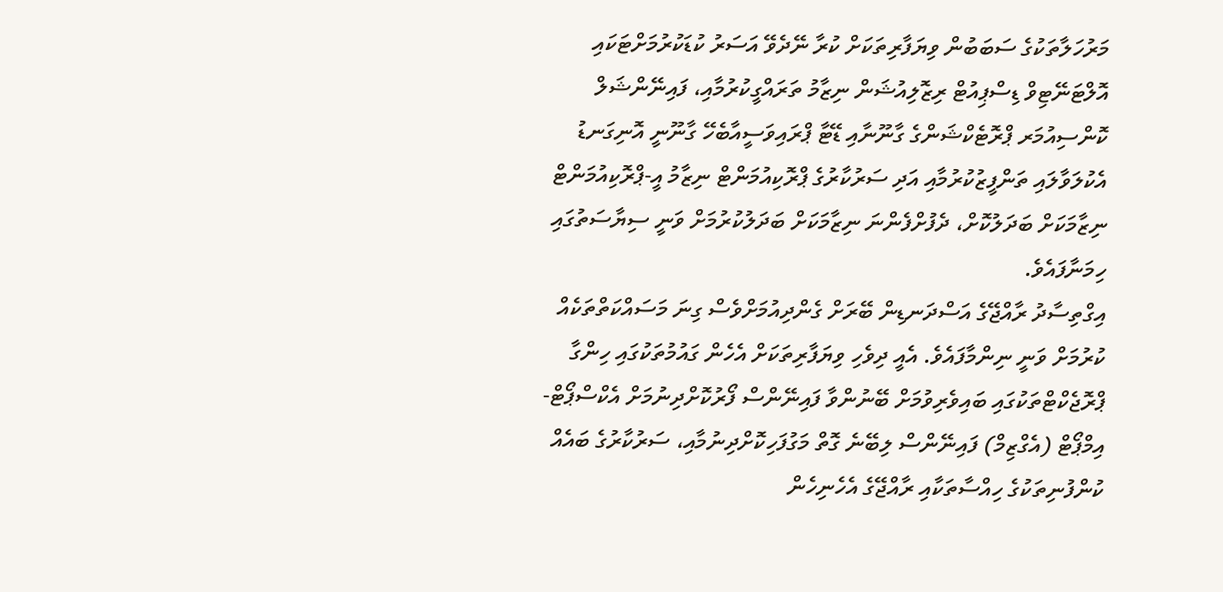މަރުހަލާތަކުގެ ސަބަބުން ވިޔަފާރިތަކަށް ކުރާ ނޭދެވޭ އަސަރު ކުޑަކުރުމަށްޓަކައި އޮލްޓަނޭޓިވް ޑިސްޕިއުޓް ރިޒޮލިއުޝަން ނިޒާމު ތަރައްގީކުރުމާއި، ފައިނޭންޝަލް ކޮންސިއުމަރ ޕްރޮޓެކްޝަންގެ ގާނޫނާއި ޑޭޓާ ޕްރައިވަސީއާބެހޭ ގާނޫނީ އޮނިގަނޑު އެކުލަވާލައި ތަންފީޒުކުރުމާއި އަދި ސަރުކާރުގެ ޕްރޮކިއުމަންޓް ނިޒާމު އީ-ޕްރޮކިއުމަންޓް ނިޒާމަކަށް ބަދަލުކޮށް، ދެފުށްފެންނަ ނިޒާމަކަށް ބަދަލުކުރުމަށް ވަނީ ސިޔާސަތުގައި ހިމަނާފައެވެ.
އިގްތިސާދު ރާއްޖޭގެ އަސްދަނޑިން ބޭރަށް ގެންދިއުމަށްވެސް ގިނަ މަސައްކަތްތަކެއް ކުރުމަށް ވަނީ ނިންމާފައެވެ. އެއީ ދިވެހި ވިޔަފާރިތަކަށް އެހެން ގައުމުތަކުގައި ހިންގާ ޕްރޮޖެކްޓްތަކުގައި ބައިވެރިވުމަށް ބޭނުންވާ ފައިނޭންސް ފޯރުކޮށްދިނުމަށް އެކްސްޕޯޓް-އިމްޕޯޓް (އެގްޒިމް) ފައިނޭންސް ލިބޭނެ ގޮތް މަގުފަހިކޮށްދިނުމާއި، ސަރުކާރުގެ ބައެއް ކުންފުނިތަކުގެ ހިއްސާތަކާއި ރާއްޖޭގެ އެހެނިހެން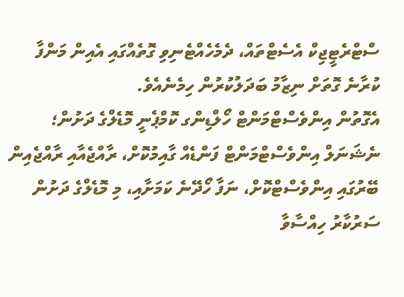ސްޓްރެޓީޖިކް އެސެޓްތައް، ދެމެހެއްޓެނިވި ގޮތެއްގައި އެއިން މަންފާ ކުރާނެ ގޮތަށް ނިޒާމު ބަދަލުކުރުން ހިމެނެއެވެ.
އެގޮތުން އިންވެސްޓްމަންޓް ހޯލްޑިންގ ކޮމްޕެނީ މޮޑެލްގެ ދަށުން؛ ނެޝަނަލް އިންވެސްޓްމަންޓް ފަންޑެއް ގާއިމުކޮށް، ރާއްޖެއާއި ރާއްޖެއިން ބޭރުގައި އިންވެސްޓްކޮށް، ނަފާ ހޯދޭނެ ކަމަށާއި، މި މޮޑެލްގެ ދަށުން ސަރުކާރު ހިއްސާވާ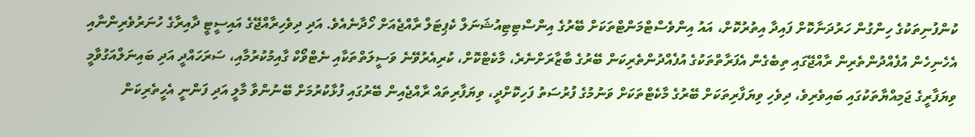ކުންފުނިތަކުގެ ހިންގުން ހަރުދަނާކޮށް ފައިދާ އިތުރުކޮށް، އައު އިންވެސްޓްމަންޓްތަކަށް ބޭރުގެ އިންސްޓިޓިއުޝަނަލް ކެޕިޓަލް ރާއްޖެއަށް ހޯދާނެއެވެ. އަދި ދިވެހިރާއްޖޭގެ އައިސީޓީ ދާއިރާގެ ހުނަރުވެރިންނާއި އެހެނިހެން އުފެއްދުންތެރިން ރާއްޖޭގައި ތިބެގެން އެފަރާތްތަކުގެ އުފެއްދުންތެރިކަން ބޭރުގެ ބާޒާރަށްނެރެ، މާކެޓްކޮށް، ކުރިއެރުވޭނެ ވަސީލަތްތަކާއި ނެޓްވޯކް ގާއިމުކުރުމާއި، ސަރަހައްދީ އަދި ބައިނަލްއަގުވާމީ ވިޔަފާރީގެ ޖަމިއްޔާތަކުގައި ބައިވެރިވެ، ދިވެހި ވިޔަފާރިތަކަށް ބޭރުގެ މާކެޓްތަކަށް ވަނުމުގެ ފުރުސަތު ފަހިކޮށްދީ، ވިޔަފާރިތައް ރާއްޖެއިން ބޭރުގައި ފުޅާކުރުމަށް ބޭނުންވާ މާލީ އަދި ފަންނީ އެހީތެރިކަން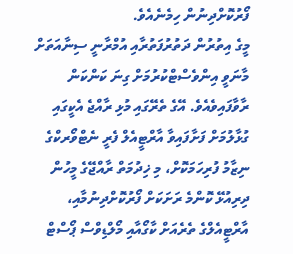ފޯރުކޮށްދިނުން ހިމެނެއެވެ.
މީގެ އިތުރުން ދަތުރުފަތުރާއި އުމްރާނީ ސިނާއަތަށް މާނަވީ އިންވެސްޓްކުރުމަށް ގިނަ ކަންކަން ރާވާފައިވެއެވެ. އޭގެ ތެރޭގައި މުޅި ރާއްޖެ އެކީގައި ގުޅާލުމަށް ފަށާފައިވާ އާރްޓީއެލް ފެރީ ނެޓްވޯރކްގެ ނިޒާމު ފުރިހަމަކޮށް، މި ޚިދުމަތް ރާއްޖޭގެ މީހުން ދިރިއުޅޭ ކޮންމެ ރަށަކަށް ފޯރުކޮށްދިނުމާއި، އާރްޓީއެލްގެ ތެރެއަށް ކާގޯއާއި މޯލްޑިވްސް ޕޯސްޓް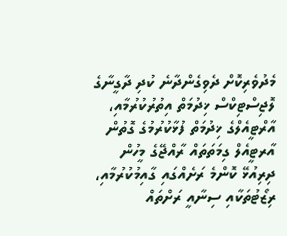މެދުވެރިކޮށް ދެވިގެންދާނެ ކުދި ދާގީނާގެ ލޮޖިސްޓިކްސް ޚިދުމަތް އިތުރުކުރުމާއި، އާރްޓީއެލްގެ ޚިދުމަތް ފުޅާކުރުމުގެ ގޮތުން އާރޓީއެލް ގިމަތަތައް ރާއްޖޭގެ މީހުން ދިރިއުޅޭ ކޮންމެ ރަށެއްގައި ގާއިމުކުރުމާއި، ރިޒޯޓުތަކާއި ސިނާއީ ރަށްތައް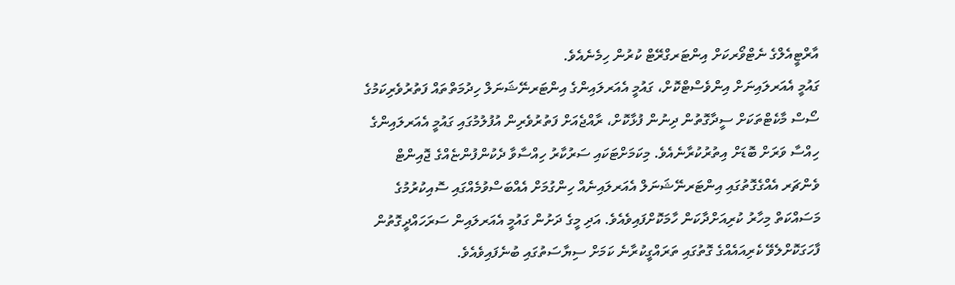އާރްޓީއެލްގެ ނެޓްވޯރކަށް އިންޓަރގްރޭޓް ކުރުން ހިމެނެއެވެ.
ގައުމީ އެއަރލައިނަށް އިންވެސްޓްކޮށް، ގައުމީ އެއަރލައިންގެ އިންޓަރނޭޝަނަލް ހިދުމަތްތައް ފަތުރުވެރިކަމުގެ ސޯސް މާކެޓްތަކަށް ސީދާގޮތުން ދިނުން ފުޅާކޮށް، ރާއްޖެއަށް ފަތުރުވެރިން އުފުލުމުގައި ގައުމީ އެއަރލައިންގެ ހިއްސާ ވަރަށް ބޮޑަށް އިތުރުކުރާނެއެވެ. މިކަމަށްޓަކައި ސަރުކާރު ހިއްސާވާ ދެކުންފުންޏެއްގެ ޖޮއިންޓް ވެންޗަރ އެއްގެގޮތުގައި އިންޓަރނޭޝަނަލް އެއަރލައިނެއް ހިންގުމަށް އެއްބަސްވުމެއްގައި ސޮއިކުރުމުގެ މަސައްކަތް މިހާރު ކުރިއަށްދާކަން ހާމަކޮށްފައިވެއެވެ. އަދި މީގެ ދަށުން ގައުމީ އެއަރލައިން ސަރަހައްދީގޮތުން ފާހަގަކޮށްލެވޭ ކެރިއައެއްގެ ގޮތުގައި ތަރައްގީކުރާނެ ކަމަށް ސިޔާސަތުގައި ބުނެފައިވެއެވެ.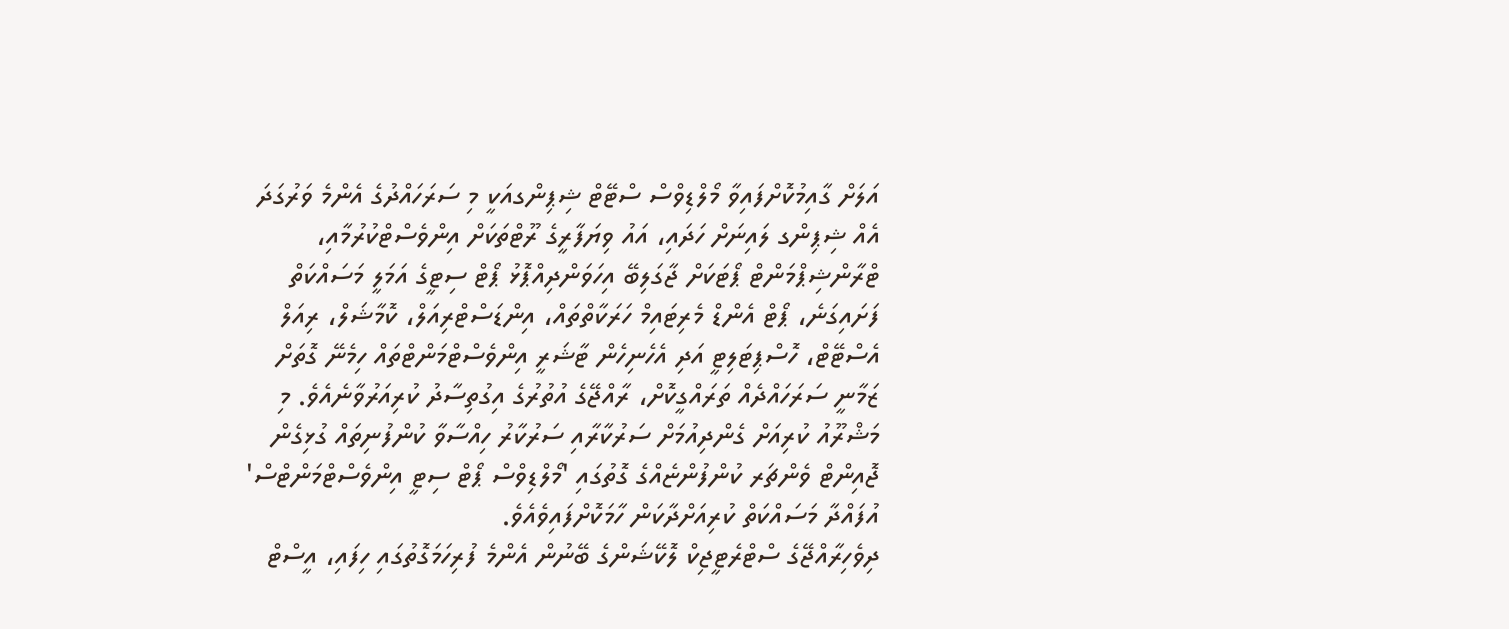އަލަށް ގާއިމުކޮށްފައިވާ މޯލްޑިވްސް ސްޓޭޓް ޝިޕިންގއަކީ މި ސަރަހައްދުގެ އެންމެ ވަރުގަދަ އެއް ޝިޕިންގ ލައިނަށް ހަދައި، އައު ވިޔަފާރީގެ ރޫޓްތަކަށް އިންވެސްޓްކުރުމާއި، ޓްރާންޝިޕްމަންޓް ޕޯޓަކަށް ޖާގަލިބޭ އިހަވަންދިއްޕޮޅު ޕޯޓް ސިޓީގެ އަމަލީ މަސައްކަތް ފަށައިގަނެ، ޕޯޓް އެންޑް މެރިޓައިމް ހަރަކާތްތައް، އިންޑަސްޓްރިއަލް، ކޮމާޝަލް، ރިއަލް އެސްޓޭޓް، ހޮސްޕިޓަލިޓީ އަދި އެހެނިހެން ޓާޝަރީ އިންވެސްޓްމަންޓްތައް ހިމެނޭ ގޮތަށް ޒަމާނީ ސަރަހައްދެއް ތަރައްގީކޮށް، ރާއްޖޭގެ އުތުރުގެ އިގުތިސާދު ކުރިއަރުވާނެއެވެ. މި މަޝްރޫއު ކުރިއަށް ގެންދިއުމަށް ސަރުކާރާއި ސަރުކާރު ހިއްސާވާ ކުންފުނިތައް ގުޅިގެން ޖޮއިންޓް ވެންޗަރ ކުންފުންޏެއްގެ ގޮތުގައި 'މޯލްޑިވްސް ޕޯޓް ސިޓީ އިންވެސްޓްމަންޓްސް' އުފައްދާ މަސައްކަތް ކުރިއަށްދާކަން ހާމަކޮށްފައިވެއެވެ.
ދިވެހިރާއްޖޭގެ ސްޓްރެޓީޖިކް ލޮކޭޝަންގެ ބޭނުން އެންމެ ފުރިހަމަގޮތުގައި ހިފައި، އީސްޓް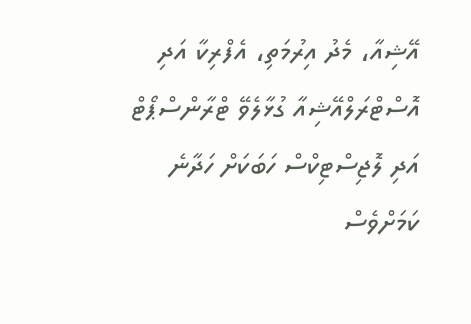އޭޝިއާ، މެދު އިރުމަތި، އެފްރިކާ އަދި އޮސްޓްރަލްއޭޝިއާ ގުޅާލެވޭ ޓްރާންސްޕޯޓް އަދި ލޮޖިސްޓިކްސް ހަބަކަށް ހަދާނެ ކަމަށްވެސް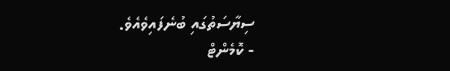ސިޔާސަތުގައި ބުނެފައިވެއެވެ.
- ކޮމެންޓް